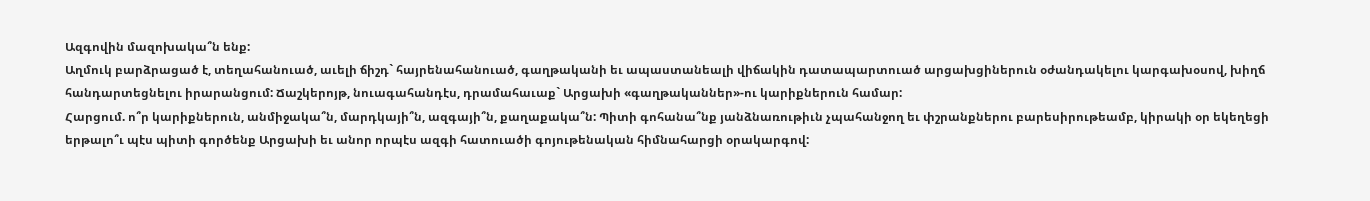Ազգովին մազոխակա՞ն ենք:
Աղմուկ բարձրացած է, տեղահանուած, աւելի ճիշդ` հայրենահանուած, գաղթականի եւ ապաստանեալի վիճակին դատապարտուած արցախցիներուն օժանդակելու կարգախօսով, խիղճ հանդարտեցնելու իրարանցում: Ճաշկերոյթ, նուագահանդէս, դրամահաւաք` Արցախի «գաղթականներ»-ու կարիքներուն համար:
Հարցում. ո՞ր կարիքներուն, անմիջակա՞ն, մարդկայի՞ն, ազգայի՞ն, քաղաքակա՞ն: Պիտի գոհանա՞նք յանձնառութիւն չպահանջող եւ փշրանքներու բարեսիրութեամբ, կիրակի օր եկեղեցի երթալո՞ւ պէս պիտի գործենք Արցախի եւ անոր որպէս ազգի հատուածի գոյութենական հիմնահարցի օրակարգով: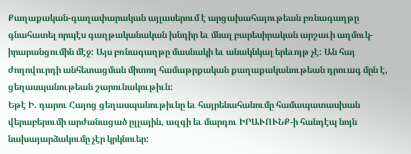Քաղաքական-գաղափարական այլասերում է արցախահայութեան բռնագաղթը գնահատել որպէս գաղթականական խնդիր եւ մնալ բարեսիրական արշաւի աղմուկ-իրարանցումին մէջ: Այս բռնագաղթը մասնակի եւ անակնկալ երեւոյթ չէ: Ան հայ ժողովուրդի անհետացման միտող համաթրքական քաղաքականութեան դրուագ մըն է, ցեղասպանութեան շարունակութիւն:
Եթէ Ի. դարու Հայոց ցեղասպանութիւնը եւ հայրենահանումը համապատասխան վերաբերումի արժանացած ըլլային, ազգի եւ մարդու ԻՐԱՒՈՒՆՔ-ի հանդէպ նոյն նախայարձակումը չէր կրկնուեր: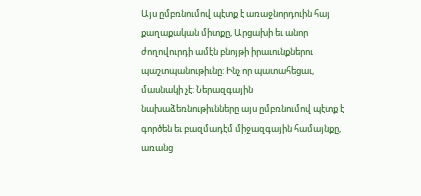Այս ըմբռնումով պէտք է առաջնորդուին հայ քաղաքական միտքը, Արցախի եւ անոր ժողովուրդի ամէն բնոյթի իրաւունքներու պաշտպանութիւնը: Ինչ որ պատահեցաւ, մասնակի չէ: Ներազգային նախաձեռնութիւնները այս ըմբռնումով պէտք է գործեն եւ բազմադէմ միջազգային համայնքը, առանց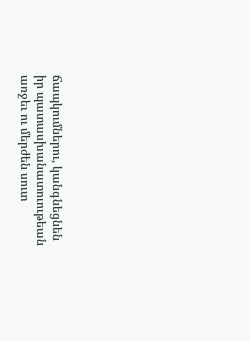ճապկումներու, կանգնեցնեն իր պատասխանատուութեան առջեւ ու մերժեն սուտ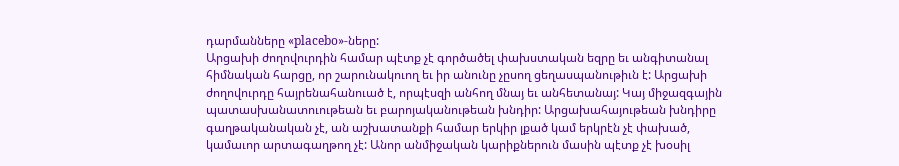դարմանները «placebo»-ները:
Արցախի ժողովուրդին համար պէտք չէ գործածել փախստական եզրը եւ անգիտանալ հիմնական հարցը, որ շարունակուող եւ իր անունը չըսող ցեղասպանութիւն է: Արցախի ժողովուրդը հայրենահանուած է, որպէսզի անհող մնայ եւ անհետանայ: Կայ միջազգային պատասխանատուութեան եւ բարոյականութեան խնդիր: Արցախահայութեան խնդիրը գաղթականական չէ, ան աշխատանքի համար երկիր լքած կամ երկրէն չէ փախած, կամաւոր արտագաղթող չէ: Անոր անմիջական կարիքներուն մասին պէտք չէ խօսիլ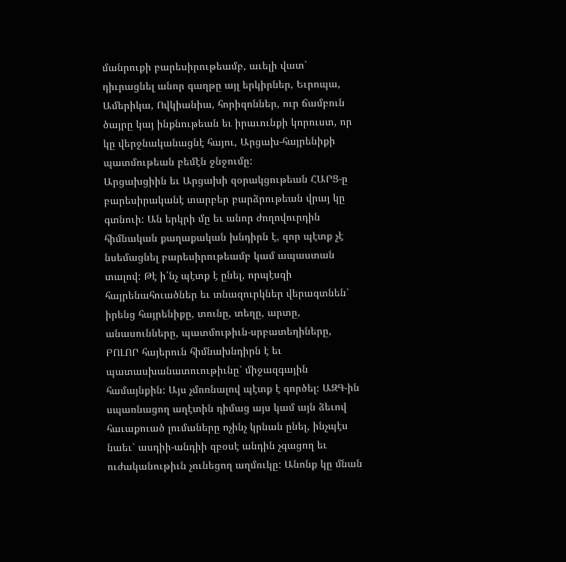մանրուքի բարեսիրութեամբ, աւելի վատ` դիւրացնել անոր գաղթը այլ երկիրներ, Եւրոպա, Ամերիկա, Ովկիանիա, հորիզոններ, ուր ճամբուն ծայրը կայ ինքնութեան եւ իրաւունքի կորուստ, որ կը վերջնականացնէ հայու, Արցախ-հայրենիքի պատմութեան բեմէն ջնջումը:
Արցախցիին եւ Արցախի զօրակցութեան ՀԱՐՑ-ը բարեսիրականէ տարբեր բարձրութեան վրայ կը գտնուի: Ան երկրի մը եւ անոր ժողովուրդին հիմնական քաղաքական խնդիրն է, զոր պէտք չէ նսեմացնել բարեսիրութեամբ կամ ապաստան տալով: Թէ ի՛նչ պէտք է ընել, որպէսզի հայրենահուածներ եւ տնազուրկներ վերագտնեն` իրենց հայրենիքը, տունը, տեղը, արտը, անասունները, պատմութիւն-սրբատեղիները, ԲՈԼՈՐ հայերուն հիմնախնդիրն է եւ պատասխանատուութիւնը` միջազգային համայնքին: Այս չմոռնալով պէտք է գործել: ԱԶԳ-ին սպառնացող աղէտին դիմաց այս կամ այն ձեւով հաւաքուած լումաները ոչինչ կրնան ընել, ինչպէս նաեւ` ասդիի-անդիի զբօսէ անդին չգացող եւ ուժականութիւն չունեցող աղմուկը: Անոնք կը մնան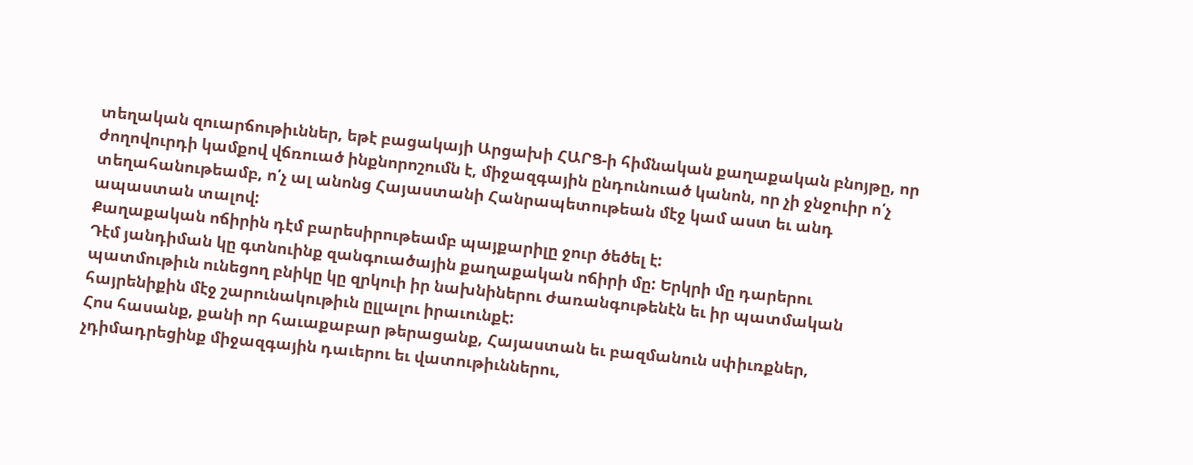տեղական զուարճութիւններ, եթէ բացակայի Արցախի ՀԱՐՑ-ի հիմնական քաղաքական բնոյթը, որ ժողովուրդի կամքով վճռուած ինքնորոշումն է, միջազգային ընդունուած կանոն, որ չի ջնջուիր ո՛չ տեղահանութեամբ, ո՛չ ալ անոնց Հայաստանի Հանրապետութեան մէջ կամ աստ եւ անդ ապաստան տալով:
Քաղաքական ոճիրին դէմ բարեսիրութեամբ պայքարիլը ջուր ծեծել է:
Դէմ յանդիման կը գտնուինք զանգուածային քաղաքական ոճիրի մը: Երկրի մը դարերու պատմութիւն ունեցող բնիկը կը զրկուի իր նախնիներու ժառանգութենէն եւ իր պատմական հայրենիքին մէջ շարունակութիւն ըլլալու իրաւունքէ:
Հոս հասանք, քանի որ հաւաքաբար թերացանք, Հայաստան եւ բազմանուն սփիւռքներ, չդիմադրեցինք միջազգային դաւերու եւ վատութիւններու,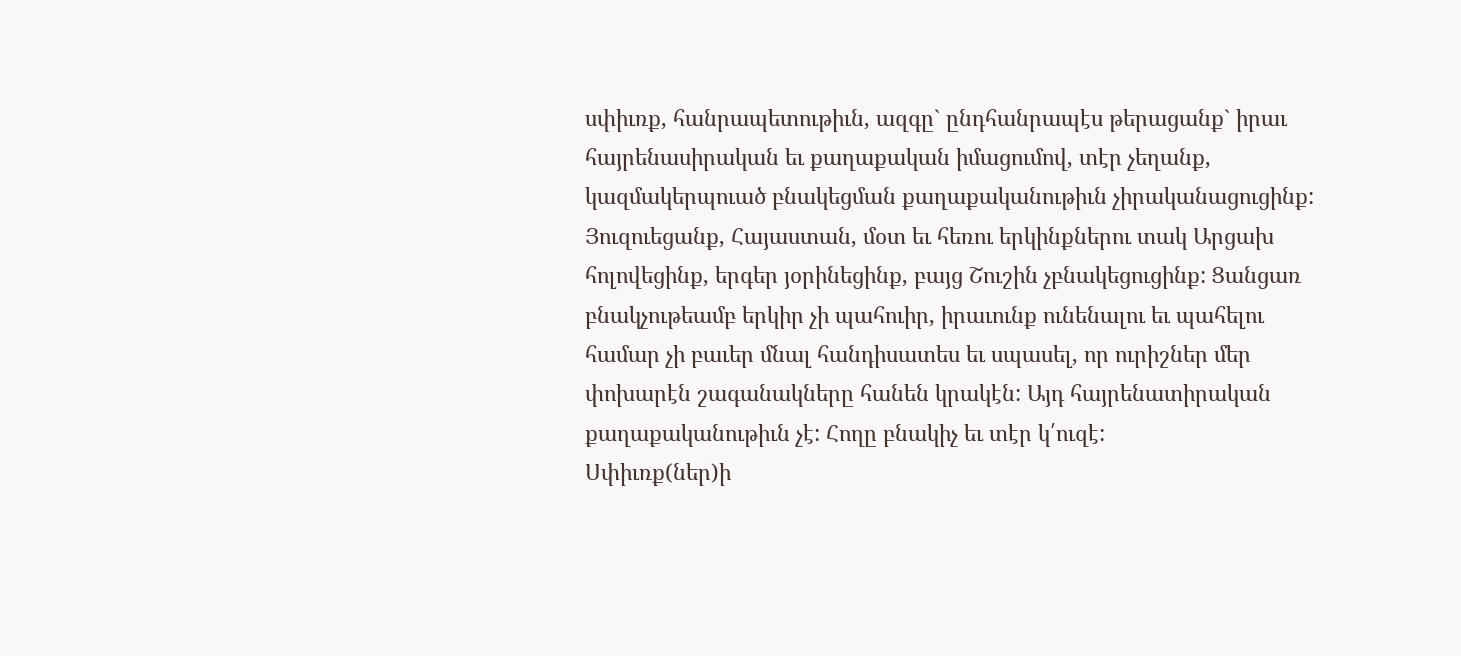սփիւռք, հանրապետութիւն, ազգը` ընդհանրապէս թերացանք` իրաւ հայրենասիրական եւ քաղաքական իմացումով, տէր չեղանք, կազմակերպուած բնակեցման քաղաքականութիւն չիրականացուցինք: Յուզուեցանք, Հայաստան, մօտ եւ հեռու երկինքներու տակ Արցախ հոլովեցինք, երգեր յօրինեցինք, բայց Շուշին չբնակեցուցինք: Ցանցառ բնակչութեամբ երկիր չի պահուիր, իրաւունք ունենալու եւ պահելու համար չի բաւեր մնալ հանդիսատես եւ սպասել, որ ուրիշներ մեր փոխարէն շագանակները հանեն կրակէն: Այդ հայրենատիրական քաղաքականութիւն չէ: Հողը բնակիչ եւ տէր կ՛ուզէ:
Սփիւռք(ներ)ի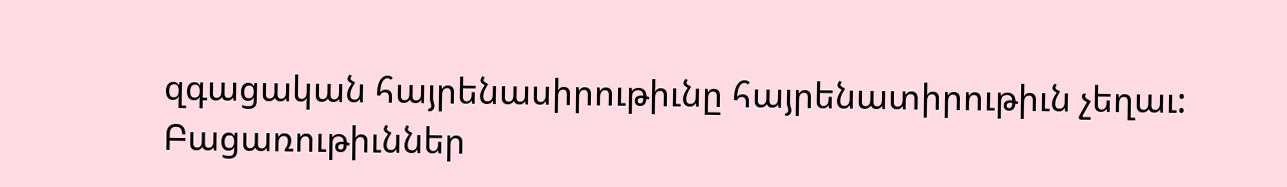զգացական հայրենասիրութիւնը հայրենատիրութիւն չեղաւ: Բացառութիւններ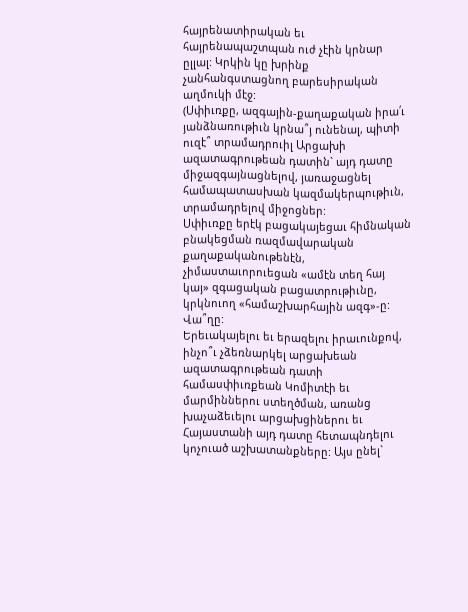հայրենատիրական եւ հայրենապաշտպան ուժ չէին կրնար ըլլալ: Կրկին կը խրինք չանհանգստացնող բարեսիրական աղմուկի մէջ:
(Սփիւռքը, ազգային-քաղաքական իրա՛ւ յանձնառութիւն կրնա՞յ ունենալ, պիտի ուզէ՞ տրամադրուիլ Արցախի ազատագրութեան դատին` այդ դատը միջազգայնացնելով, յառաջացնել համապատասխան կազմակերպութիւն, տրամադրելով միջոցներ:
Սփիւռքը երէկ բացակայեցաւ հիմնական բնակեցման ռազմավարական քաղաքականութենէն, չիմաստաւորուեցան «ամէն տեղ հայ կայ» զգացական բացատրութիւնը, կրկնուող «համաշխարհային ազգ»-ը: Վա՞ղը:
Երեւակայելու եւ երազելու իրաւունքով, ինչո՞ւ չձեռնարկել արցախեան ազատագրութեան դատի համասփիւռքեան Կոմիտէի եւ մարմիններու ստեղծման, առանց խաչաձեւելու արցախցիներու եւ Հայաստանի այդ դատը հետապնդելու կոչուած աշխատանքները: Այս ընել`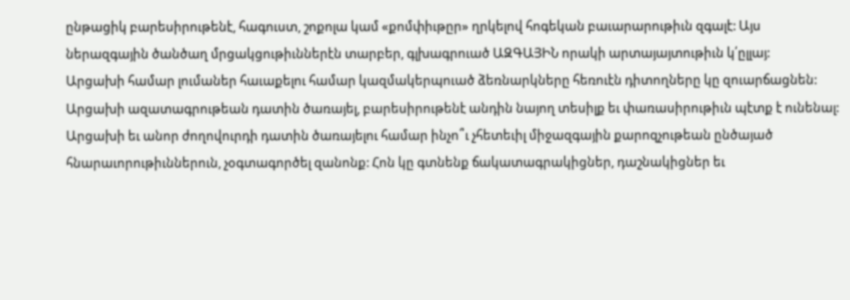ընթացիկ բարեսիրութենէ, հագուստ, շոքոլա կամ «քոմփիւթըր» ղրկելով հոգեկան բաւարարութիւն զգալէ: Այս ներազգային ծանծաղ մրցակցութիւններէն տարբեր, գլխագրուած ԱԶԳԱՅԻՆ որակի արտայայտութիւն կ՛ըլլայ:
Արցախի համար լումաներ հաւաքելու համար կազմակերպուած ձեռնարկները հեռուէն դիտողները կը զուարճացնեն: Արցախի ազատագրութեան դատին ծառայել, բարեսիրութենէ անդին նայող տեսիլք եւ փառասիրութիւն պէտք է ունենալ:
Արցախի եւ անոր ժողովուրդի դատին ծառայելու համար ինչո՞ւ չհետեւիլ միջազգային քարոզչութեան ընծայած հնարաւորութիւններուն, չօգտագործել զանոնք: Հոն կը գտնենք ճակատագրակիցներ, դաշնակիցներ եւ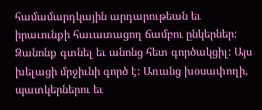համամարդկային արդարութեան եւ իրաւունքի հաւատացող ճամբու ընկերներ: Զանոնք գտնել եւ անոնց հետ գործակցիլ: Այս խելացի մրջիւնի գործ է: Առանց խօսափողի, պատկերներու եւ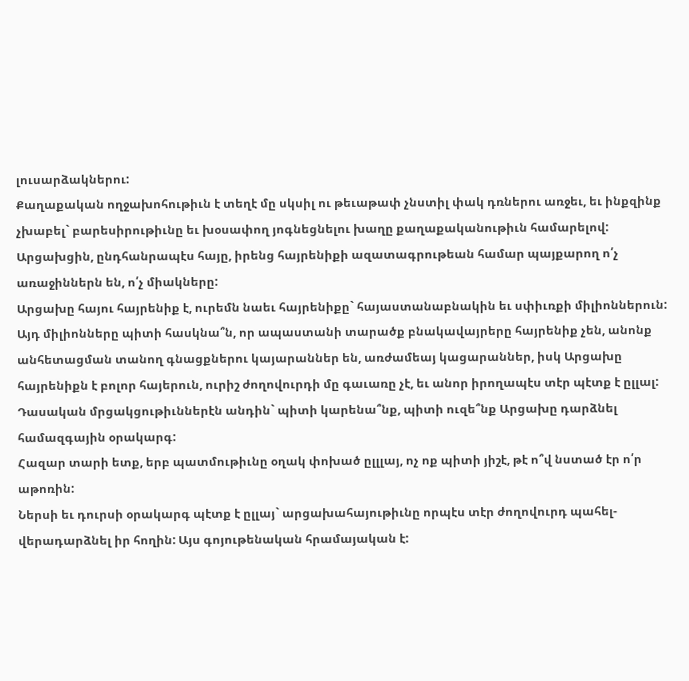լուսարձակներու:
Քաղաքական ողջախոհութիւն է տեղէ մը սկսիլ ու թեւաթափ չնստիլ փակ դռներու առջեւ, եւ ինքզինք չխաբել` բարեսիրութիւնը եւ խօսափող յոգնեցնելու խաղը քաղաքականութիւն համարելով:
Արցախցին, ընդհանրապէս հայը, իրենց հայրենիքի ազատագրութեան համար պայքարող ո՛չ առաջիններն են, ո՛չ միակները:
Արցախը հայու հայրենիք է, ուրեմն նաեւ հայրենիքը` հայաստանաբնակին եւ սփիւռքի միլիոններուն: Այդ միլիոնները պիտի հասկնա՞ն, որ ապաստանի տարածք բնակավայրերը հայրենիք չեն, անոնք անհետացման տանող գնացքներու կայարաններ են, առժամեայ կացարաններ, իսկ Արցախը հայրենիքն է բոլոր հայերուն, ուրիշ ժողովուրդի մը գաւառը չէ, եւ անոր իրողապէս տէր պէտք է ըլլալ:
Դասական մրցակցութիւններէն անդին` պիտի կարենա՞նք, պիտի ուզե՞նք Արցախը դարձնել համազգային օրակարգ:
Հազար տարի ետք, երբ պատմութիւնը օղակ փոխած ըլլլայ, ոչ ոք պիտի յիշէ, թէ ո՞վ նստած էր ո՛ր աթոռին:
Ներսի եւ դուրսի օրակարգ պէտք է ըլլայ` արցախահայութիւնը որպէս տէր ժողովուրդ պահել-վերադարձնել իր հողին: Այս գոյութենական հրամայական է: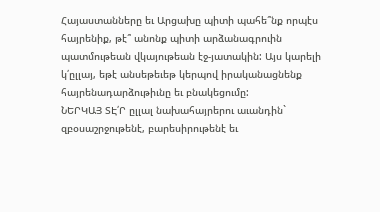Հայաստանները եւ Արցախը պիտի պահե՞նք որպէս հայրենիք, թէ՞ անոնք պիտի արձանագրուին պատմութեան վկայութեան էջ-յատակին: Այս կարելի կ՛ըլլայ, եթէ անսեթեւեթ կերպով իրականացնենք հայրենադարձութիւնը եւ բնակեցումը:
ՆԵՐԿԱՅ ՏԷ՛Ր ըլլալ նախահայրերու աւանդին` զբօսաշրջութենէ, բարեսիրութենէ եւ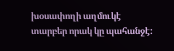խօսափողի աղմուկէ տարբեր որակ կը պահանջէ: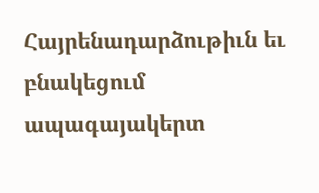Հայրենադարձութիւն եւ բնակեցում ապագայակերտ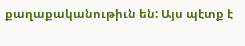քաղաքականութիւն են: Այս պէտք է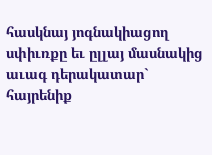հասկնայ յոգնակիացող սփիւռքը եւ ըլլայ մասնակից աւագ դերակատար` հայրենիք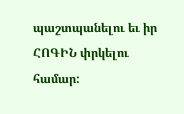պաշտպանելու եւ իր ՀՈԳԻՆ փրկելու համար: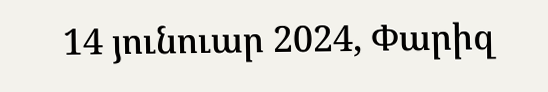14 յունուար 2024, Փարիզ